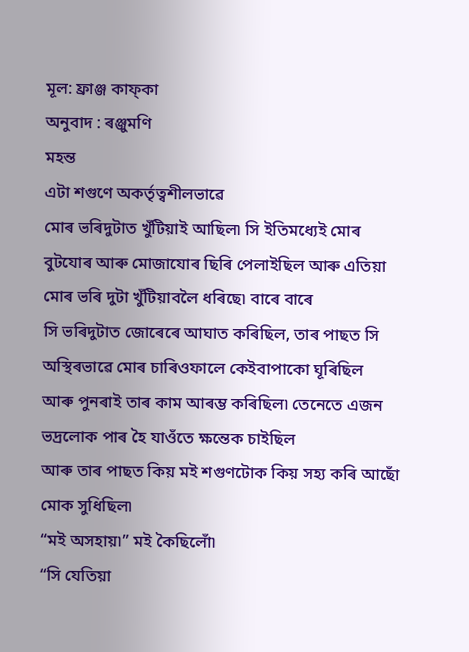মূল: ফ্ৰাঞ্জ কাফ্কা
অনুবাদ : ৰঞ্জুমণি
মহন্ত
এটা শগুণে অকৰ্তৃত্বশীলভাৱে
মোৰ ভৰিদুটাত খুঁটিয়াই আছিল৷ সি ইতিমধ্যেই মোৰ
বুটযোৰ আৰু মোজাযোৰ ছিৰি পেলাইছিল আৰু এতিয়া মোৰ ভৰি দুটা খুঁটিয়াবলৈ ধৰিছে৷ বাৰে বাৰে
সি ভৰিদুটাত জোৰেৰে আঘাত কৰিছিল, তাৰ পাছত সি অস্থিৰভাৱে মোৰ চাৰিওফালে কেইবাপাকো ঘূৰিছিল
আৰু পুনৰাই তাৰ কাম আৰম্ভ কৰিছিল৷ তেনেতে এজন ভদ্ৰলোক পাৰ হৈ যাওঁতে ক্ষন্তেক চাইছিল
আৰু তাৰ পাছত কিয় মই শগুণটোক কিয় সহ্য কৰি আছোঁ মোক সুধিছিল৷
“মই অসহায়৷” মই কৈছিলোঁ৷
“সি যেতিয়া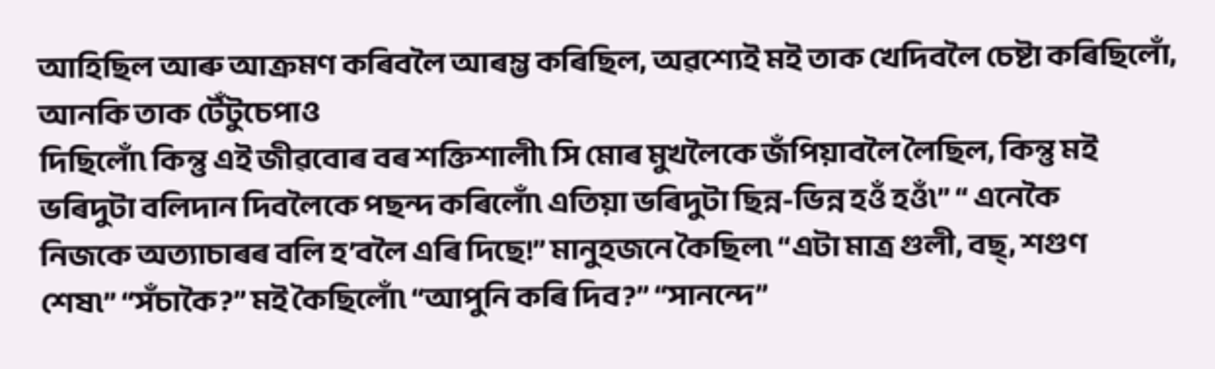আহিছিল আৰু আক্ৰমণ কৰিবলৈ আৰম্ভ কৰিছিল, অৱশ্যেই মই তাক খেদিবলৈ চেষ্টা কৰিছিলোঁ, আনকি তাক টেঁটুচেপাও
দিছিলোঁ৷ কিন্তু এই জীৱবোৰ বৰ শক্তিশালী৷ সি মোৰ মুখলৈকে জঁপিয়াবলৈ লৈছিল, কিন্তু মই
ভৰিদুটা বলিদান দিবলৈকে পছন্দ কৰিলোঁ৷ এতিয়া ভৰিদুটা ছিন্ন-ভিন্ন হওঁ হওঁ৷” “ এনেকৈ
নিজকে অত্যাচাৰৰ বলি হ’বলৈ এৰি দিছে!” মানুহজনে কৈছিল৷ “এটা মাত্ৰ গুলী, বছ্, শগুণ
শেষ৷” “সঁচাকৈ?” মই কৈছিলোঁ৷ “আপুনি কৰি দিব?” “সানন্দে”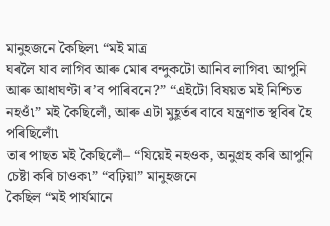মানুহজনে কৈছিল৷ “মই মাত্ৰ
ঘৰলৈ যাব লাগিব আৰু মোৰ বন্দুকটো আনিব লাগিব৷ আপুনি আৰু আধাঘণ্টা ৰ’ব পাৰিবনে?” “এইটো বিষয়ত মই নিশ্চিত নহওঁ৷” মই কৈছিলোঁ, আৰু এটা মুহূৰ্তৰ বাবে যন্ত্ৰণাত স্থবিৰ হৈ পৰিছিলোঁ৷
তাৰ পাছত মই কৈছিলোঁ– “যিয়েই নহওক, অনুগ্ৰহ কৰি আপুনি চেষ্টা কৰি চাওক৷” “বঢ়িয়া” মানুহজনে
কৈছিল “মই পাৰ্যমানে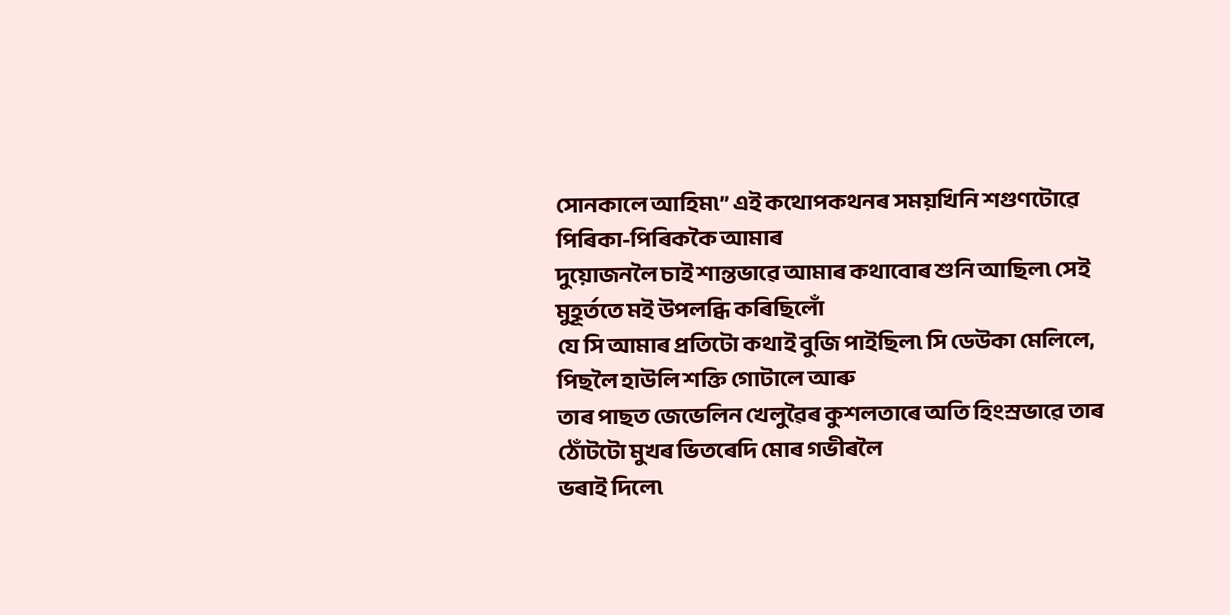সোনকালে আহিম৷” এই কথোপকথনৰ সময়খিনি শগুণটোৱে পিৰিকা-পিৰিককৈ আমাৰ
দুয়োজনলৈ চাই শান্তভাৱে আমাৰ কথাবোৰ শুনি আছিল৷ সেই মুহূৰ্ততে মই উপলব্ধি কৰিছিলোঁ
যে সি আমাৰ প্ৰতিটো কথাই বুজি পাইছিল৷ সি ডেউকা মেলিলে, পিছলৈ হাউলি শক্তি গোটালে আৰু
তাৰ পাছত জেভেলিন খেলুৱৈৰ কুশলতাৰে অতি হিংস্ৰভাৱে তাৰ ঠোঁটটো মুখৰ ভিতৰেদি মোৰ গভীৰলৈ
ভৰাই দিলে৷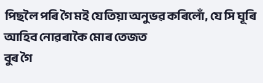পিছলৈ পৰি গৈ মই যেতিয়া অনুভৱ কৰিলোঁ, যে সি ঘূৰি আহিব নোৱৰাকৈ মোৰ তেজত
বুৰ গৈ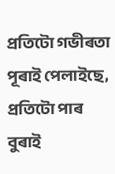প্ৰতিটো গভীৰতা পূৰাই পেলাইছে, প্ৰতিটো পাৰ বুৰাই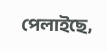পেলাইছে,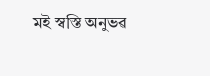মই স্বস্তি অনুভৱ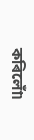কৰিলোঁ৷